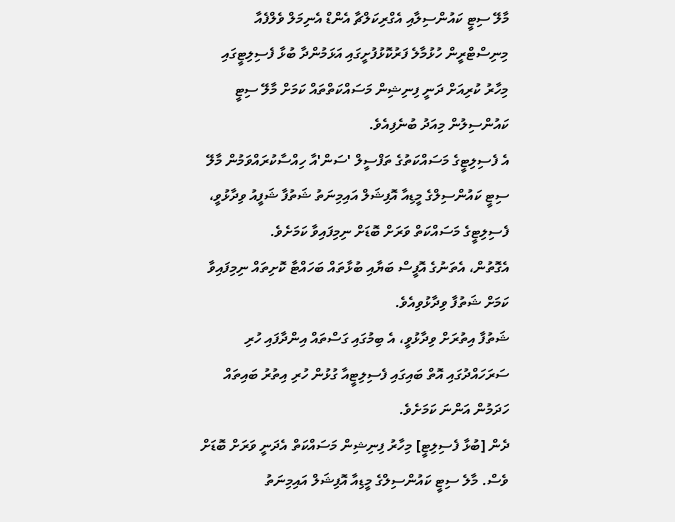މާލޭ ސިޓީ ކައުންސިލާއި އެގްރިކަލްޗާ އެންޑް އެނިމަލް ވެލްފެއާ މިނިސްޓްރީން ހުޅުމާލެ ފަރުކޮޅުފުށީގައި އަޅަމުންދާ ބުޅާ ފެސިލިޓީގައި މިހާރު ކުރިއަށް ދަނީ ފިނިޝިން މަސައްކަތްތައް ކަމަށް މާލޭ ސިޓީ ކައުންސިލުން މިއަދު ބުނެފިއެވެ.
އެ ފެސިލިޓީގެ މަސައްކަތުގެ ތަފްސީލް 'ސަން'އާ ހިއްސާކުރައްވަމުން މާލޭ ސިޓީ ކައުންސިލްގެ މީޑިއާ އޮފިޝަލް އައިމިނަތު ޝަތުފާ ޝަފީއު ވިދާޅުވީ، ފެސިލިޓީގެ މަސައްކަތް ވަރަށް ބޮޑަށް ނިމިފައިވާ ކަމަށެވެ.
އެގޮތުން، އެތަނުގެ އޮފީސް ބަޔާއި ބުޅާތައް ބަހައްޓާ ކޮށިތައް ނިމިފައިވާ ކަމަށް ޝަތުފާ ވިދާޅުވިއެވެ.
ޝަތުފާ އިތުރަށް ވިދާޅުވީ، އެ ބިމުގައި ގަސްތައް އިންދާފައި ހުރި ސަރަހައްދުގައި އޮތް ބައިގައި ފެސިލިޓީއާ ގުޅުން ހުރި އިތުރު ބައިތައް ހަދަމުން އަންނަ ކަމަށެވެ.
ދެން [ބުޅާ ފެސިލިޓީ] މިހާރު ފިނިޝިން މަސައްކަތް އެދަނީ ވަރަށް ބޮޑަށް ވެސް. މާލެ ސިޓީ ކައުންސިލްގެ މީޑިއާ އޮފިޝަލް އައިމިނަތު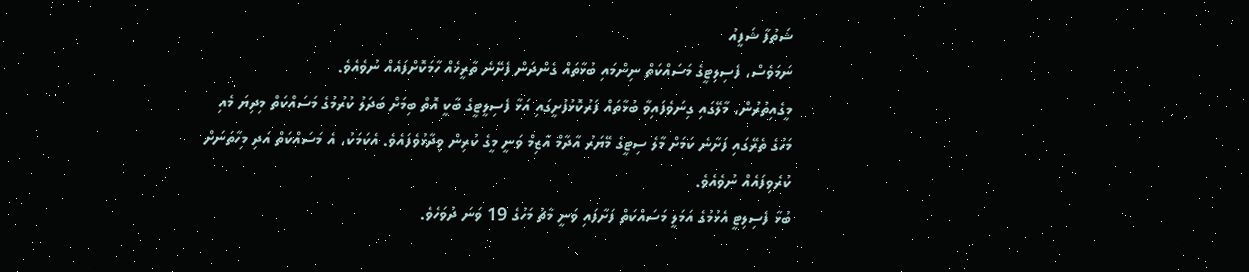ޝަތުފާ ޝަފީއު
ނަމަވެސް، ފެސިލިޓީގެ މަސައްކަތް ނިންމައި ބުޅާތައް ގެންދަން ފެށޭނެ ތާރީޚެއް ހާމަކޮށްފައެއް ނުވެއެވެ.
މީގެއިތުރުން، މާލޭގައި ގިނަވެފައިވާ ބުޅާތައް ފަރުކޮޅުފުށީގައި އަޅާ ފެސިލީޓީގެ ބާކީ އޮތް ބިމަށް ބަދަލު ކުރުމުގެ މަސައްކަތް މިދިޔަ މެއި މަހުގެ ތެރޭގައި ފަށާނެ ކަމަށް މާލެ ސިޓީގެ މޭޔަރު އާދާމް އާޒިމް ވަނީ މީގެ ކުރިން ވިދާޅުވެފައެވެ. އެކަމަކު، އެ މަސައްކަތް އަދި މިހާތަނަށް ކުރެވިފައެއް ނުވެއެވެ.
ބުޅާ ފެސިލިޓީ އެޅުމުގެ އަމަލީ މަސައްކަތް ފަށާފައި ވަނީ މާޗު މަހުގެ 19 ވަނަ ދުވަހެވެ.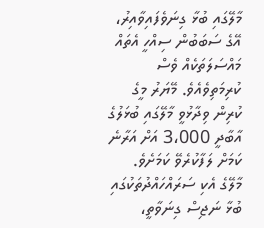މާލޭގައި ބުޅާ ގިނަވެފައިވާއިރު، އޭގެ ސަބަބުން ސިއްހީ އެތައް މައްސަލަތަކެއް ވެސް ކުރިމަތިވެއެވެ. މޭޔަރު މީގެ ކުރިން ވިދާޅުވީ މާލޭގައި ބުޅަލުގެ އާބާދީ 3،000 އަށް އަރާނެ ކަމަށް ލަފާކުރެވޭ ކަމަށެވެ.
މާލޭގެ އެކި ސަރައްހައްދުތަކުގައި ބުޅާ ނަޖިސް ގިނަވާތީ،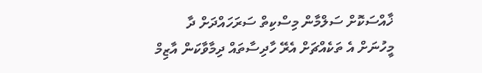ޚާއްސަކޮށް ސަލްމާން މިސްކިތް ސަރަހައްދަށް ދާ މީހުނަށް އެ ތަކެއްޗަށް އެރޭ ހާދިސާތައް ދިމާވާކަން އާޒިމް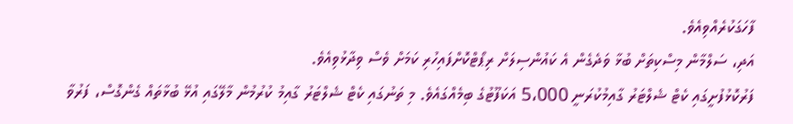ފާހަގަކުރެއްވިއެވެ.
އަދި، ސަލްމާން މިސްކިތަށް ބުޅާ ވަދެގެން އެ ކައުންސިލަށް ރިޕޯޓްކޮށްފައިހުރި ކަމަށް ވެސް ވިދާޅުވިއެވެ.
ފަރުކޮޅުފުށީގައި ކެޓް ޝެލްޓަރު ގާއިމުކުރަނީ 5،000 އަކަފޫޓުގެ ބިމެއްގައެވެ. މި ތަނުގައި ކެޓް ޝެލްޓަރު ގާއިމު ކުރުމުން މާލޭގައި އުޅޭ ބުޅާތައް ގެންގޮސް، ފަރުވާ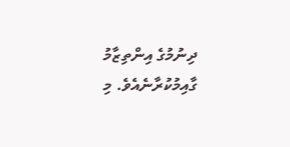ދިނުމުގެ އިންތިޒާމު ގާއިމުކުރާނެއެވެ. މި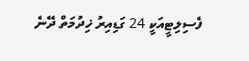ފެސިލިޓީއަކީ 24 ގަޑިއިރު ޚިދުމަތް ދޭނެ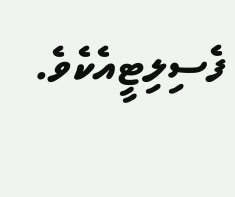ފެސިލިޓީއެކެވެ.